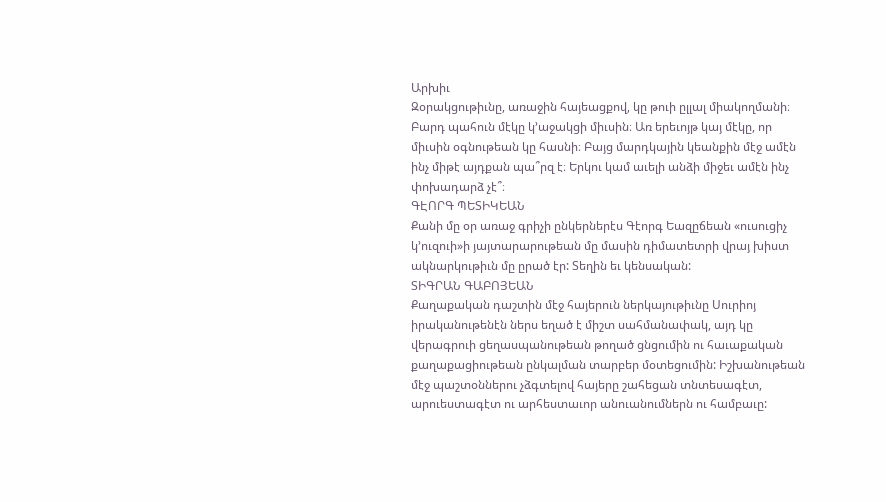Արխիւ
Զօրակցութիւնը, առաջին հայեացքով, կը թուի ըլլալ միակողմանի։ Բարդ պահուն մէկը կ՚աջակցի միւսին։ Առ երեւոյթ կայ մէկը, որ միւսին օգնութեան կը հասնի։ Բայց մարդկային կեանքին մէջ ամէն ինչ միթէ այդքան պա՞րզ է։ Երկու կամ աւելի անձի միջեւ ամէն ինչ փոխադարձ չէ՞։
ԳԷՈՐԳ ՊԵՏԻԿԵԱՆ
Քանի մը օր առաջ գրիչի ընկերներէս Գէորգ Եազըճեան «ուսուցիչ կ՚ուզուի»ի յայտարարութեան մը մասին դիմատետրի վրայ խիստ ակնարկութիւն մը ըրած էր: Տեղին եւ կենսական:
ՏԻԳՐԱՆ ԳԱԲՈՅԵԱՆ
Քաղաքական դաշտին մէջ հայերուն ներկայութիւնը Սուրիոյ իրականութենէն ներս եղած է միշտ սահմանափակ, այդ կը վերագրուի ցեղասպանութեան թողած ցնցումին ու հաւաքական քաղաքացիութեան ընկալման տարբեր մօտեցումին: Իշխանութեան մէջ պաշտօններու չձգտելով հայերը շահեցան տնտեսագէտ, արուեստագէտ ու արհեստաւոր անուանումներն ու համբաւը: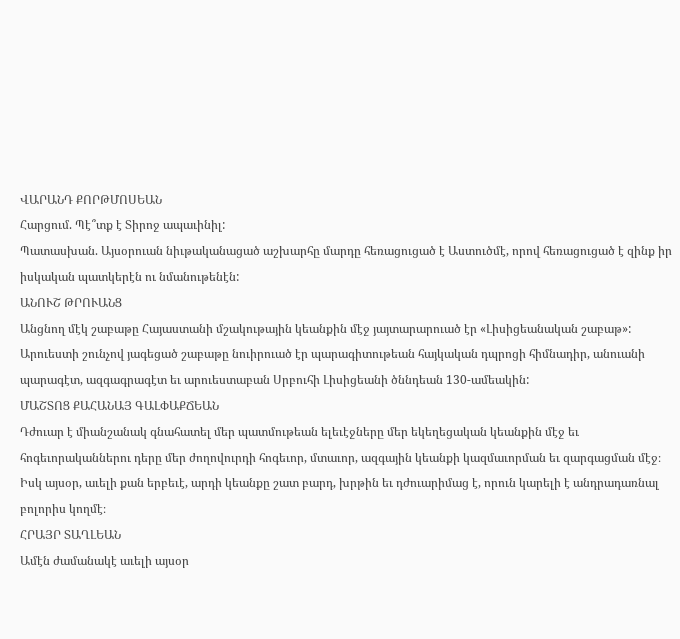ՎԱՐԱՆԴ ՔՈՐԹՄՈՍԵԱՆ
Հարցում. Պէ՞տք է Տիրոջ ապաւինիլ:
Պատասխան. Այսօրուան նիւթականացած աշխարհը մարդը հեռացուցած է Աստուծմէ, որով հեռացուցած է զինք իր իսկական պատկերէն ու նմանութենէն:
ԱՆՈՒՇ ԹՐՈՒԱՆՑ
Անցնող մէկ շաբաթը Հայաստանի մշակութային կեանքին մէջ յայտարարուած էր «Լիսիցեանական շաբաթ»:
Արուեստի շունչով յագեցած շաբաթը նուիրուած էր պարագիտութեան հայկական դպրոցի հիմնադիր, անուանի պարագէտ, ազգագրագէտ եւ արուեստաբան Սրբուհի Լիսիցեանի ծննդեան 130-ամեակին:
ՄԱՇՏՈՑ ՔԱՀԱՆԱՅ ԳԱԼՓԱՔՃԵԱՆ
Դժուար է միանշանակ գնահատել մեր պատմութեան ելեւէջները մեր եկեղեցական կեանքին մէջ եւ հոգեւորականներու դերը մեր ժողովուրդի հոգեւոր, մտաւոր, ազգային կեանքի կազմաւորման եւ զարգացման մէջ։
Իսկ այսօր, աւելի քան երբեւէ, արդի կեանքը շատ բարդ, խրթին եւ դժուարիմաց է, որուն կարելի է անդրադառնալ բոլորիս կողմէ։
ՀՐԱՅՐ ՏԱՂԼԵԱՆ
Ամէն ժամանակէ աւելի այսօր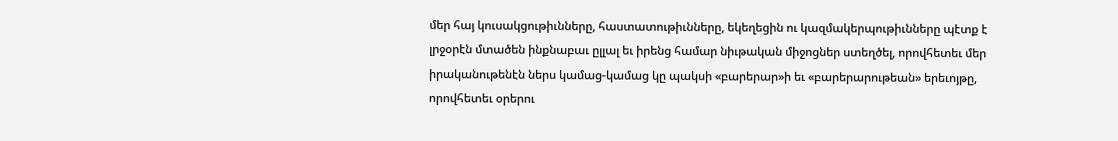մեր հայ կուսակցութիւնները, հաստատութիւնները, եկեղեցին ու կազմակերպութիւնները պէտք է լրջօրէն մտածեն ինքնաբաւ ըլլալ եւ իրենց համար նիւթական միջոցներ ստեղծել, որովհետեւ մեր իրականութենէն ներս կամաց-կամաց կը պակսի «բարերար»ի եւ «բարերարութեան» երեւոյթը, որովհետեւ օրերու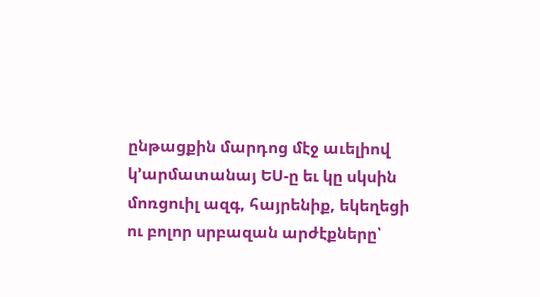ընթացքին մարդոց մէջ աւելիով կ՚արմատանայ ԵՍ-ը եւ կը սկսին մոռցուիլ ազգ, հայրենիք, եկեղեցի ու բոլոր սրբազան արժէքները՝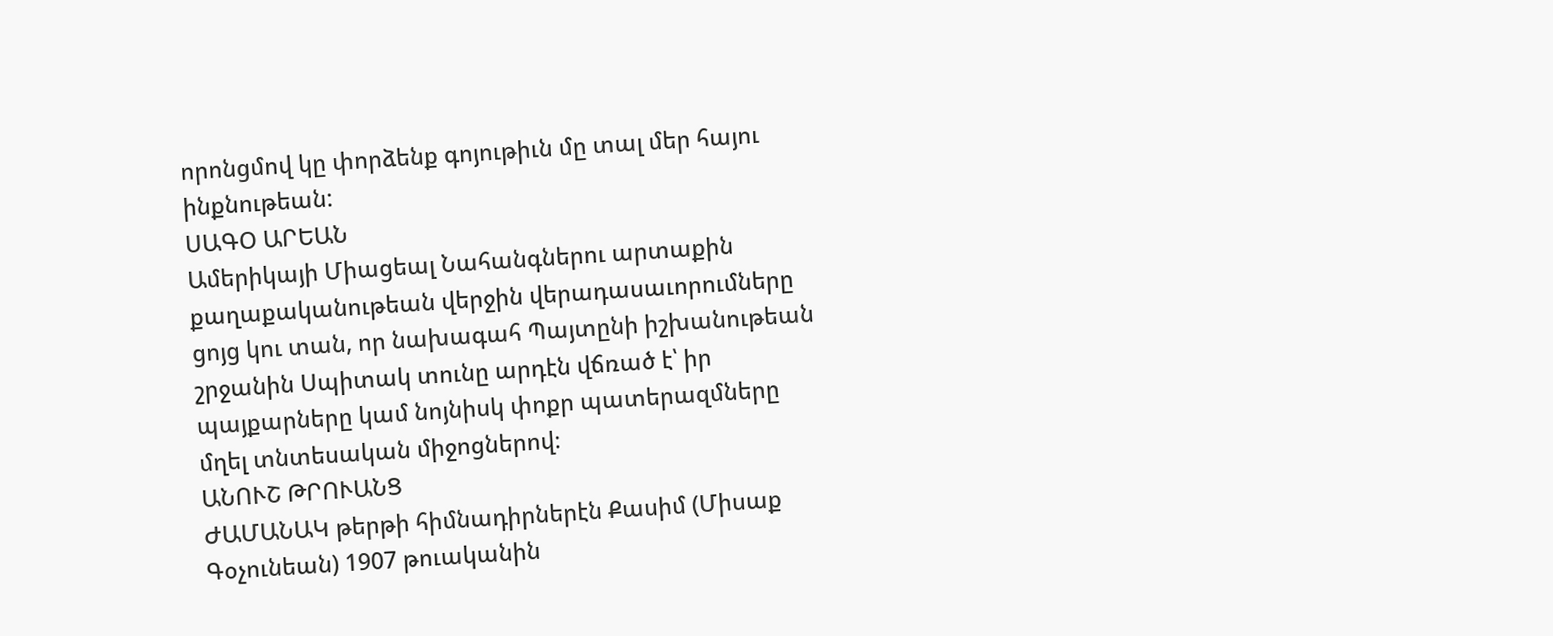որոնցմով կը փորձենք գոյութիւն մը տալ մեր հայու ինքնութեան:
ՍԱԳՕ ԱՐԵԱՆ
Ամերիկայի Միացեալ Նահանգներու արտաքին քաղաքականութեան վերջին վերադասաւորումները ցոյց կու տան, որ նախագահ Պայտընի իշխանութեան շրջանին Սպիտակ տունը արդէն վճռած է՝ իր պայքարները կամ նոյնիսկ փոքր պատերազմները մղել տնտեսական միջոցներով։
ԱՆՈՒՇ ԹՐՈՒԱՆՑ
ԺԱՄԱՆԱԿ թերթի հիմնադիրներէն Քասիմ (Միսաք Գօչունեան) 1907 թուականին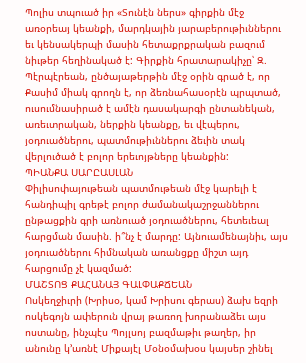Պոլիս տպուած իր «Տունէն ներս» գիրքին մէջ առօրեայ կեանքի, մարդկային յարաբերութիւններու եւ կենսակերպի մասին հետաքրքրական բազում նիւթեր հեղինակած է: Գիրքին հրատարակիչը՝ Զ. Պէրպէրեան, ընծայաթերթին մէջ օրին գրած է, որ Քասիմ միակ գրողն է, որ ձեռնահասօրէն պրպտած, ուսումնասիրած է ամէն դասակարգի ընտանեկան, առեւտրական, ներքին կեանքը, եւ վէպերու, յօդուածներու, պատմութիւններու ձեւին տակ վերլուծած է բոլոր երեւոյթները կեանքին:
ՊԻԱՆՔԱ ՍԱՐԸԱՍԼԱՆ
Փիլիսոփայութեան պատմութեան մէջ կարելի է հանդիպիլ գրեթէ բոլոր ժամանակաշրջաններու ընթացքին գրի առնուած յօդուածներու, հետեւեալ հարցման մասին. ի՞նչ է մարդը: Այնուամենայնիւ, այս յօդուածներու հիմնական առանցքը միշտ այդ հարցումը չէ կազմած:
ՄԱՇՏՈՑ ՔԱՀԱՆԱՅ ԳԱԼՓԱՔՃԵԱՆ
Ոսկեղջիւրի (Խրիսօ, կամ Խրիսու գերաս) ձախ եզրի ոսկեգոյն ափերուն վրայ թառող խորանաձեւ այս ոստանը, ինչպէս Պոյլսոյ բազմաթիւ թաղեր, իր անունը կ՚առնէ Միքայէլ Մօնօմախօս կայսեր շինել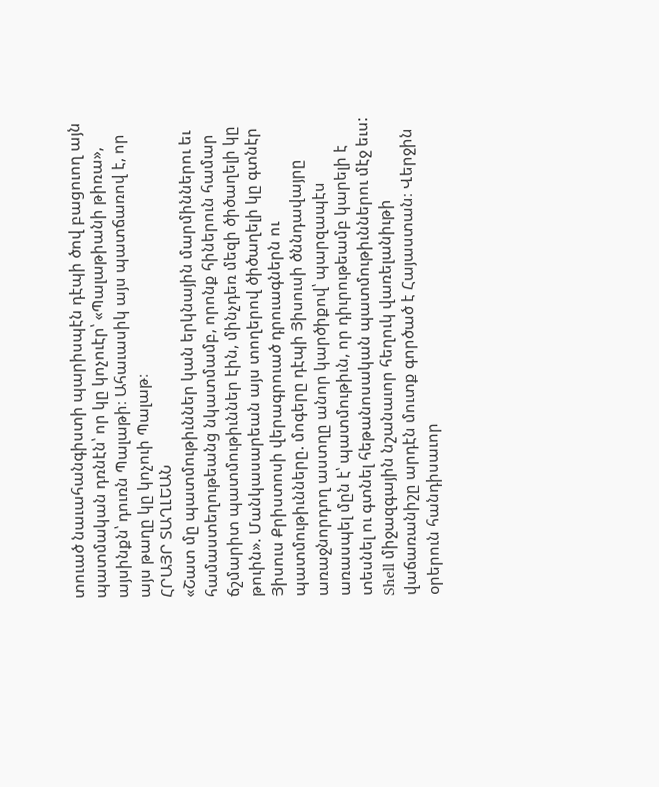տուած նաւահանգիստի պարիսպէն դէպի ծով բացուող այն պատմական դռնէն՝ որ կը կոչուէր՝ «Պալաթիանի թիռա», այսինքն՝ դուռն Պալաթի։ Ահաւասիկ այս պատճառով է, որ այս թաղը կը կոչուի Պալաթ։
ՀՐԱՅՐ ՏԱՂԼԵԱՆ
«Շատ մը պատմութիւններ կան երկնային մարմիններու եւ համաստեղութեանց նկատմամբ, որոնք հիներուն համար ճշմարիտ պատմութիւններ էին, մինչդեռ մեզի ծիծաղելի կը թուին». Մանկասարեան այս տողերով ծիծաղելի կը գտնէր Յիսուս Քրիստոսի վերագրուած դրուագներն ու պատմութիւնները. մոգերը դէպի Յիսուսի ծննդավայրը առաջնորդող աստղը անոր կարծիքով՝ պարզապէս առասպել մըն է՝ պատմութիւն, որ դիւրութեամբ կարելի է տեսնել ու գտնել հեթանոսական պատմութիւններու մէջ եւս:
Shell միջազգային նշանաւոր հեղուկ վառելանիւթի վաճառանիշը արդէն մուտք գործած է Հայաստան։ Վերջին օրերուն հանդիսաւոր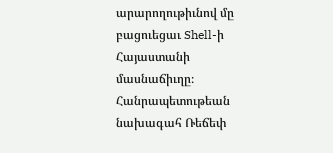արարողութիւնով մը բացուեցաւ Shell-ի Հայաստանի մասնաճիւղը։
Հանրապետութեան նախագահ Ռեճեփ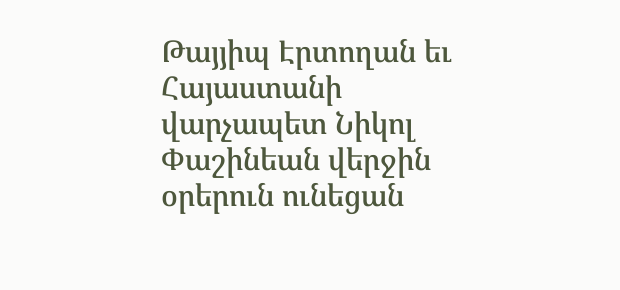Թայյիպ Էրտողան եւ Հայաստանի վարչապետ Նիկոլ Փաշինեան վերջին օրերուն ունեցան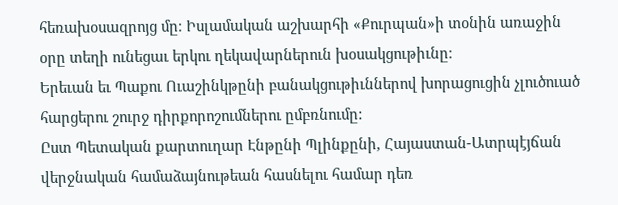հեռախօսազրոյց մը։ Իսլամական աշխարհի «Քուրպան»ի տօնին առաջին օրը տեղի ունեցաւ երկու ղեկավարներուն խօսակցութիւնը։
Երեւան եւ Պաքու Ուաշինկթընի բանակցութիւններով խորացուցին չլուծուած հարցերու շուրջ դիրքորոշումներու ըմբռնումը:
Ըստ Պետական քարտուղար Էնթընի Պլինքընի, Հայաստան-Ատրպէյճան վերջնական համաձայնութեան հասնելու համար դեռ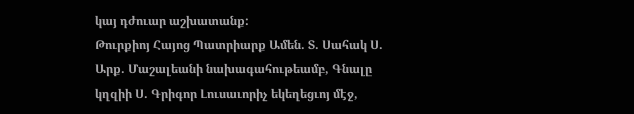կայ դժուար աշխատանք:
Թուրքիոյ Հայոց Պատրիարք Ամեն. Տ. Սահակ Ս. Արք. Մաշալեանի նախագահութեամբ, Գնալը կղզիի Ս. Գրիգոր Լուսաւորիչ եկեղեցւոյ մէջ,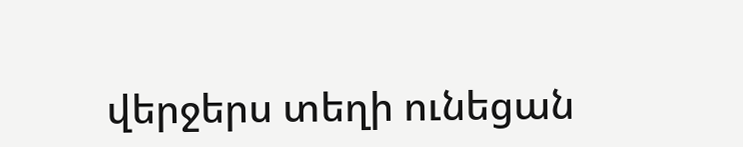վերջերս տեղի ունեցան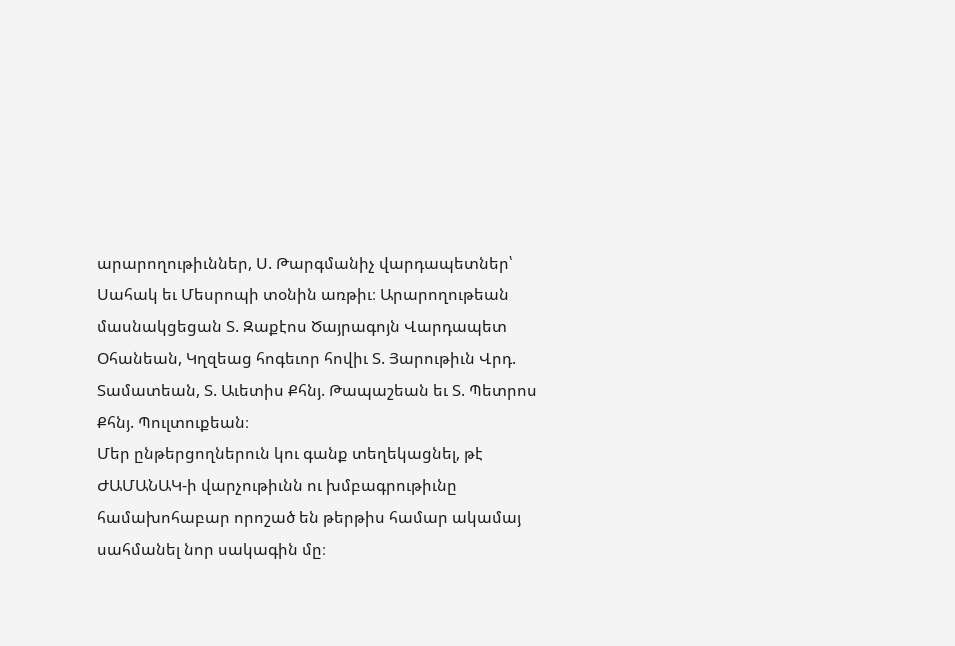արարողութիւններ, Ս. Թարգմանիչ վարդապետներ՝ Սահակ եւ Մեսրոպի տօնին առթիւ։ Արարողութեան մասնակցեցան Տ. Զաքէոս Ծայրագոյն Վարդապետ Օհանեան, Կղզեաց հոգեւոր հովիւ Տ. Յարութիւն Վրդ. Տամատեան, Տ. Աւետիս Քհնյ. Թապաշեան եւ Տ. Պետրոս Քհնյ. Պուլտուքեան։
Մեր ընթերցողներուն կու գանք տեղեկացնել, թէ ԺԱՄԱՆԱԿ-ի վարչութիւնն ու խմբագրութիւնը համախոհաբար որոշած են թերթիս համար ակամայ սահմանել նոր սակագին մը։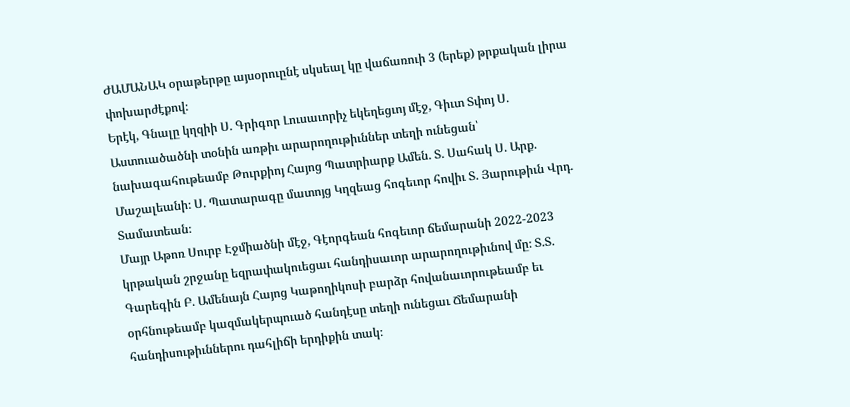ԺԱՄԱՆԱԿ օրաթերթը այսօրուընէ սկսեալ կը վաճառուի 3 (երեք) թրքական լիրա փոխարժէքով։
Երէկ, Գնալը կղզիի Ս. Գրիգոր Լուսաւորիչ եկեղեցւոյ մէջ, Գիւտ Տփոյ Ս. Աստուածածնի տօնին առթիւ արարողութիւններ տեղի ունեցան՝ նախագահութեամբ Թուրքիոյ Հայոց Պատրիարք Ամեն. Տ. Սահակ Ս. Արք. Մաշալեանի։ Ս. Պատարագը մատոյց Կղզեաց հոգեւոր հովիւ Տ. Յարութիւն Վրդ. Տամատեան։
Մայր Աթոռ Սուրբ Էջմիածնի մէջ, Գէորգեան հոգեւոր ճեմարանի 2022-2023 կրթական շրջանը եզրափակուեցաւ հանդիսաւոր արարողութիւնով մը։ Տ.Տ. Գարեգին Բ. Ամենայն Հայոց Կաթողիկոսի բարձր հովանաւորութեամբ եւ օրհնութեամբ կազմակերպուած հանդէսը տեղի ունեցաւ Ճեմարանի հանդիսութիւններու դահլիճի երդիքին տակ։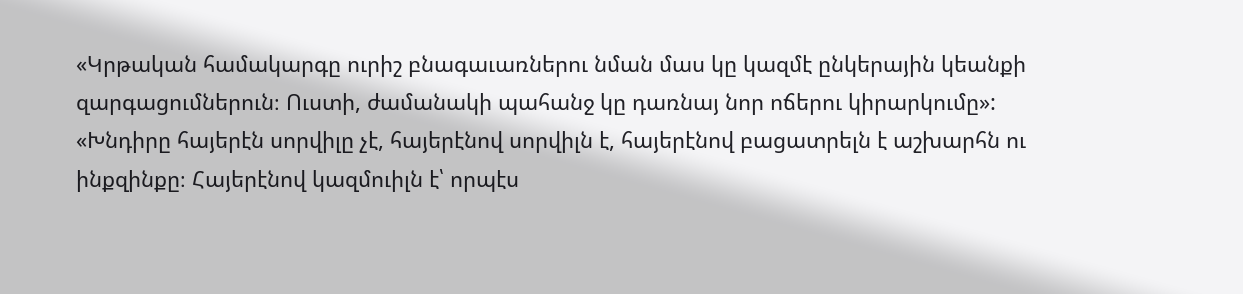«Կրթական համակարգը ուրիշ բնագաւառներու նման մաս կը կազմէ ընկերային կեանքի զարգացումներուն։ Ուստի, ժամանակի պահանջ կը դառնայ նոր ոճերու կիրարկումը»:
«Խնդիրը հայերէն սորվիլը չէ, հայերէնով սորվիլն է, հայերէնով բացատրելն է աշխարհն ու ինքզինքը։ Հայերէնով կազմուիլն է՝ որպէս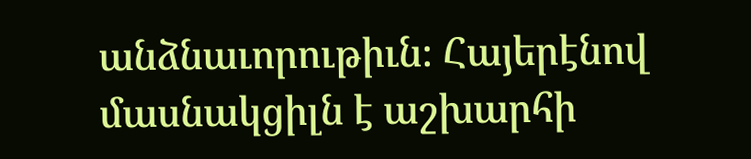անձնաւորութիւն։ Հայերէնով մասնակցիլն է աշխարհի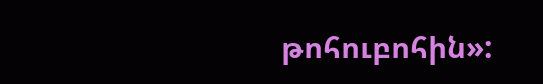թոհուբոհին»: